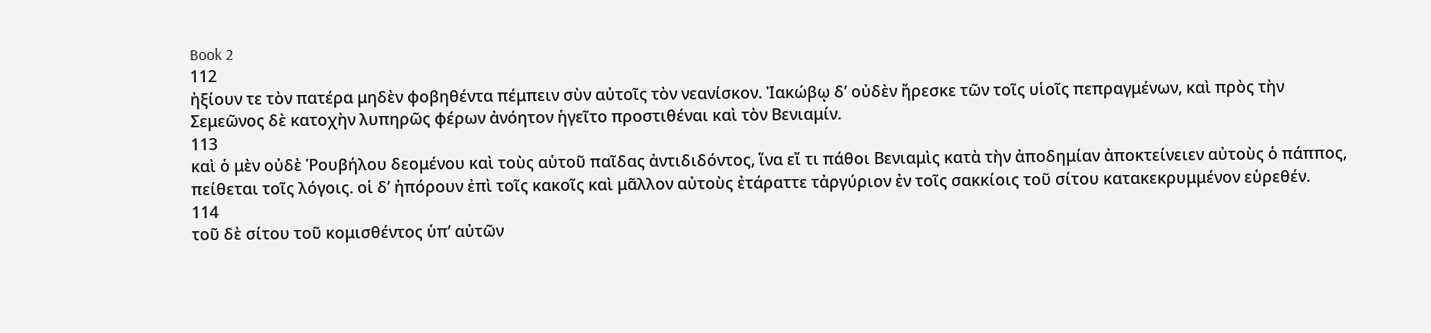Book 2
112
ἠξίουν τε τὸν πατέρα μηδὲν φοβηθέντα πέμπειν σὺν αὐτοῖς τὸν νεανίσκον. Ἰακώβῳ δʼ οὐδὲν ἤρεσκε τῶν τοῖς υἱοῖς πεπραγμένων, καὶ πρὸς τὴν Σεμεῶνος δὲ κατοχὴν λυπηρῶς φέρων ἀνόητον ἡγεῖτο προστιθέναι καὶ τὸν Βενιαμίν.
113
καὶ ὁ μὲν οὐδὲ Ῥουβήλου δεομένου καὶ τοὺς αὑτοῦ παῖδας ἀντιδιδόντος, ἵνα εἴ τι πάθοι Βενιαμὶς κατὰ τὴν ἀποδημίαν ἀποκτείνειεν αὐτοὺς ὁ πάππος, πείθεται τοῖς λόγοις. οἱ δʼ ἠπόρουν ἐπὶ τοῖς κακοῖς καὶ μᾶλλον αὐτοὺς ἐτάραττε τἀργύριον ἐν τοῖς σακκίοις τοῦ σίτου κατακεκρυμμένον εὑρεθέν.
114
τοῦ δὲ σίτου τοῦ κομισθέντος ὑπʼ αὐτῶν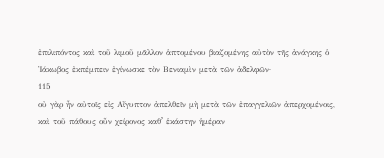ἐπιλιπόντος καὶ τοῦ λιμοῦ μᾶλλον ἁπτομένου βιαζομένης αὐτὸν τῆς ἀνάγκης ὁ Ἰάκωβος ἐκπέμπειν ἐγίνωσκε τὸν Βενιαμὶν μετὰ τῶν ἀδελφῶν·
115
οὐ γὰρ ἦν αὐτοῖς εἰς Αἴγυπτον ἀπελθεῖν μὴ μετὰ τῶν ἐπαγγελιῶν ἀπερχομένοις, καὶ τοῦ πάθους οὖν χείρονος καθʼ ἑκάστην ἡμέραν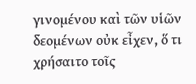γινομένου καὶ τῶν υἱῶν δεομένων οὐκ εἶχεν, ὅ τι χρήσαιτο τοῖς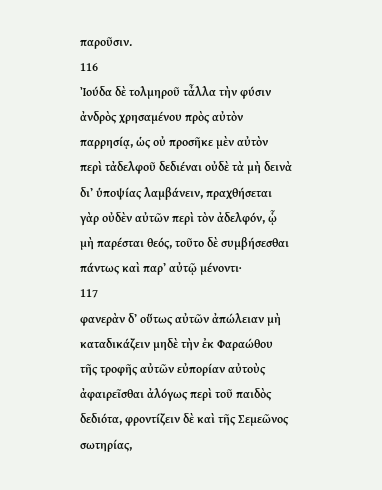παροῦσιν.
116
Ἰούδα δὲ τολμηροῦ τἆλλα τὴν φύσιν ἀνδρὸς χρησαμένου πρὸς αὐτὸν παρρησίᾳ, ὡς οὐ προσῆκε μὲν αὐτὸν περὶ τἀδελφοῦ δεδιέναι οὐδὲ τὰ μὴ δεινὰ διʼ ὑποψίας λαμβάνειν, πραχθήσεται γὰρ οὐδὲν αὐτῶν περὶ τὸν ἀδελφόν, ᾧ μὴ παρέσται θεός, τοῦτο δὲ συμβήσεσθαι πάντως καὶ παρʼ αὐτῷ μένοντι·
117
φανερὰν δʼ οὕτως αὐτῶν ἀπώλειαν μὴ καταδικάζειν μηδὲ τὴν ἐκ Φαραώθου τῆς τροφῆς αὐτῶν εὐπορίαν αὐτοὺς ἀφαιρεῖσθαι ἀλόγως περὶ τοῦ παιδὸς δεδιότα, φροντίζειν δὲ καὶ τῆς Σεμεῶνος σωτηρίας,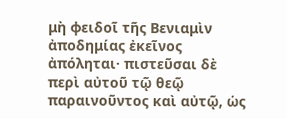μὴ φειδοῖ τῆς Βενιαμὶν ἀποδημίας ἐκεῖνος ἀπόληται· πιστεῦσαι δὲ περὶ αὐτοῦ τῷ θεῷ παραινοῦντος καὶ αὐτῷ, ὡς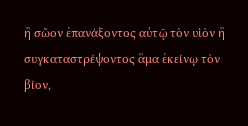ἢ σῶον ἐπανάξοντος αὐτῷ τὸν υἱὸν ἢ συγκαταστρέψοντος ἅμα ἐκείνῳ τὸν βίον,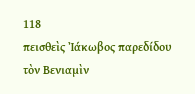118
πεισθεὶς Ἰάκωβος παρεδίδου τὸν Βενιαμὶν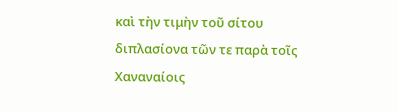καὶ τὴν τιμὴν τοῦ σίτου διπλασίονα τῶν τε παρὰ τοῖς Χαναναίοις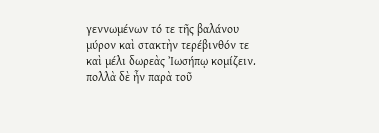γεννωμένων τό τε τῆς βαλάνου μύρον καὶ στακτὴν τερέβινθόν τε καὶ μέλι δωρεὰς Ἰωσήπῳ κομίζειν. πολλὰ δὲ ἦν παρὰ τοῦ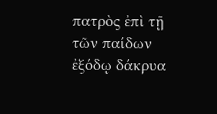πατρὸς ἐπὶ τῇ τῶν παίδων ἐξόδῳ δάκρυα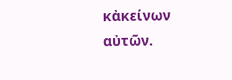κἀκείνων αὐτῶν.